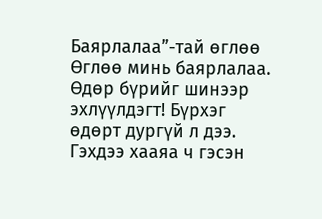Баярлалаа”-тай өглөө
Өглөө минь баярлалаа. Өдөр бүрийг шинээр эхлүүлдэгт! Бүрхэг өдөрт дургүй л дээ. Гэхдээ хааяа ч гэсэн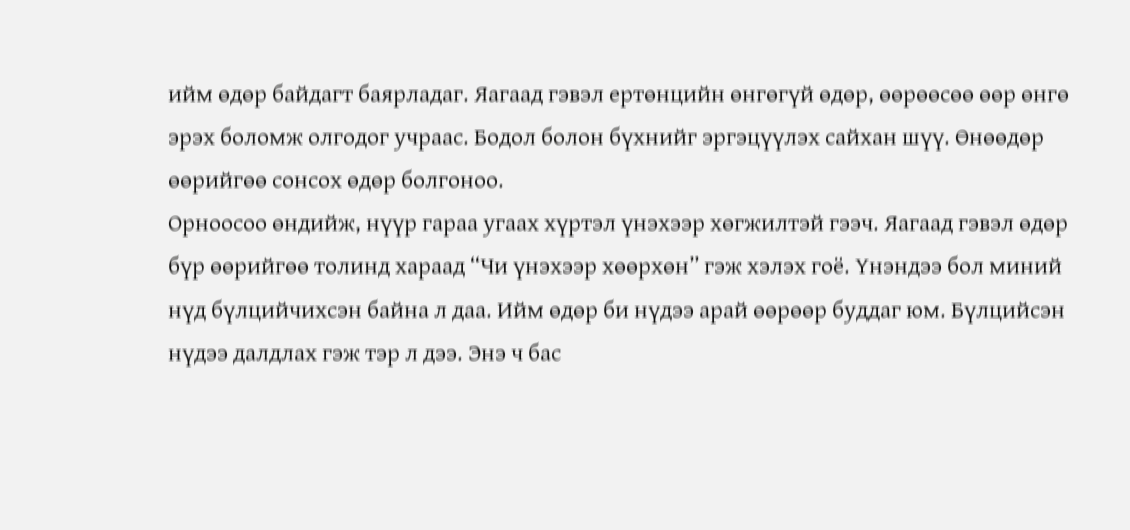ийм өдөр байдагт баярладаг. Яагаад гэвэл ертөнцийн өнгөгүй өдөр, өөрөөсөө өөр өнгө эрэх боломж олгодог учраас. Бодол болон бүхнийг эргэцүүлэх сайхан шүү. Өнөөдөр өөрийгөө сонсох өдөр болгоноо.
Орноосоо өндийж, нүүр гараа угаах хүртэл үнэхээр хөгжилтэй гээч. Яагаад гэвэл өдөр бүр өөрийгөө толинд хараад “Чи үнэхээр хөөрхөн” гэж хэлэх гоё. Үнэндээ бол миний нүд бүлцийчихсэн байна л даа. Ийм өдөр би нүдээ арай өөрөөр буддаг юм. Бүлцийсэн нүдээ далдлах гэж тэр л дээ. Энэ ч бас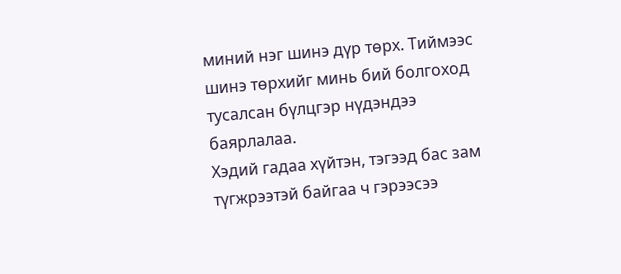миний нэг шинэ дүр төрх. Тиймээс шинэ төрхийг минь бий болгоход тусалсан бүлцгэр нүдэндээ баярлалаа.
Хэдий гадаа хүйтэн, тэгээд бас зам түгжрээтэй байгаа ч гэрээсээ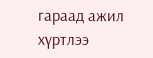гараад ажил хүртлээ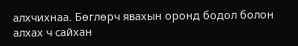алхчихнаа. Бөглөрч явахын оронд бодол болон алхах ч сайхан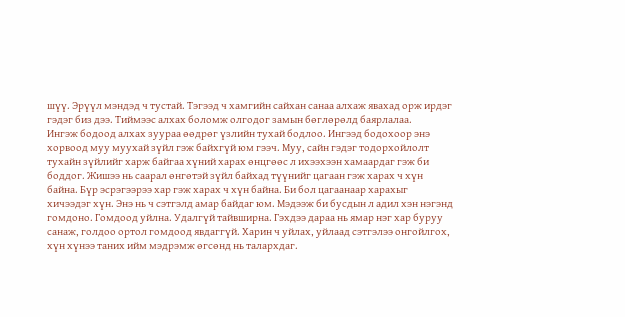шүү. Эрүүл мэндэд ч тустай. Тэгээд ч хамгийн сайхан санаа алхаж явахад орж ирдэг гэдэг биз дээ. Тиймээс алхах боломж олгодог замын бөглөрөлд баярлалаа.
Ингэж бодоод алхах зуураа өөдрөг үзлийн тухай бодлоо. Ингээд бодохоор энэ хорвоод муу муухай зүйл гэж байхгүй юм гээч. Муу, сайн гэдэг тодорхойлолт тухайн зүйлийг харж байгаа хүний харах өнцгөөс л ихээхээн хамаардаг гэж би боддог. Жишээ нь саарал өнгөтэй зүйл байхад түүнийг цагаан гэж харах ч хүн байна. Бүр эсрэгээрээ хар гэж харах ч хүн байна. Би бол цагаанаар харахыг хичээдэг хүн. Энэ нь ч сэтгэлд амар байдаг юм. Мэдээж би бусдын л адил хэн нэгэнд гомдоно. Гомдоод уйлна. Удалгүй тайвширна. Гэхдээ дараа нь ямар нэг хар буруу санаж, голдоо ортол гомдоод явдаггүй. Харин ч уйлах, уйлаад сэтгэлээ онгойлгох, хүн хүнээ таних ийм мэдрэмж өгсөнд нь талархдаг.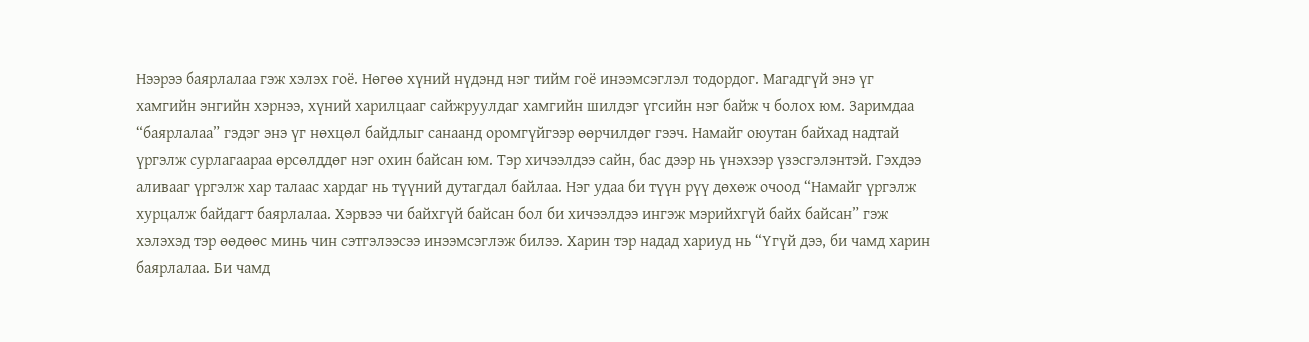Нээрээ баярлалаа гэж хэлэх гоё. Нөгөө хүний нүдэнд нэг тийм гоё инээмсэглэл тодордог. Магадгүй энэ үг хамгийн энгийн хэрнээ, хүний харилцааг сайжруулдаг хамгийн шилдэг үгсийн нэг байж ч болох юм. Заримдаа “баярлалаа” гэдэг энэ үг нөхцөл байдлыг санаанд оромгүйгээр өөрчилдөг гээч. Намайг оюутан байхад надтай үргэлж сурлагаараа өрсөлддөг нэг охин байсан юм. Тэр хичээлдээ сайн, бас дээр нь үнэхээр үзэсгэлэнтэй. Гэхдээ аливааг үргэлж хар талаас хардаг нь түүний дутагдал байлаа. Нэг удаа би түүн рүү дөхөж очоод “Намайг үргэлж хурцалж байдагт баярлалаа. Хэрвээ чи байхгүй байсан бол би хичээлдээ ингэж мэрийхгүй байх байсан” гэж хэлэхэд тэр өөдөөс минь чин сэтгэлээсээ инээмсэглэж билээ. Харин тэр надад хариуд нь “Үгүй дээ, би чамд харин баярлалаа. Би чамд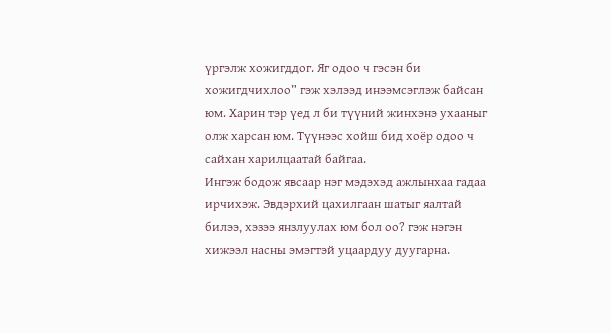үргэлж хожигддог. Яг одоо ч гэсэн би хожигдчихлоо” гэж хэлээд инээмсэглэж байсан юм. Харин тэр үед л би түүний жинхэнэ ухааныг олж харсан юм. Түүнээс хойш бид хоёр одоо ч сайхан харилцаатай байгаа.
Ингэж бодож явсаар нэг мэдэхэд ажлынхаа гадаа ирчихэж. Эвдэрхий цахилгаан шатыг яалтай билээ, хэзээ янзлуулах юм бол оо? гэж нэгэн хижээл насны эмэгтэй уцаардуу дуугарна.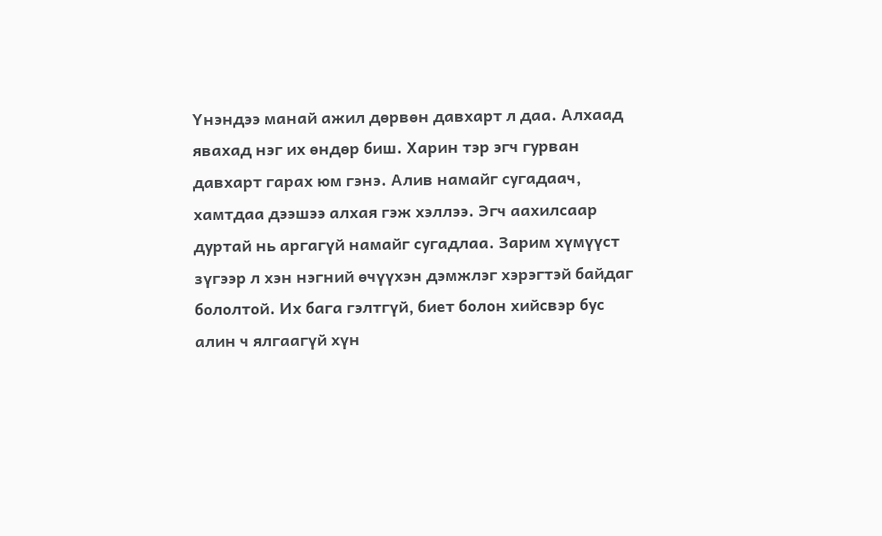Үнэндээ манай ажил дөрвөн давхарт л даа. Алхаад явахад нэг их өндөр биш. Харин тэр эгч гурван давхарт гарах юм гэнэ. Алив намайг сугадаач, хамтдаа дээшээ алхая гэж хэллээ. Эгч аахилсаар дуртай нь аргагүй намайг сугадлаа. Зарим хүмүүст зүгээр л хэн нэгний өчүүхэн дэмжлэг хэрэгтэй байдаг бололтой. Их бага гэлтгүй, биет болон хийсвэр бус алин ч ялгаагүй хүн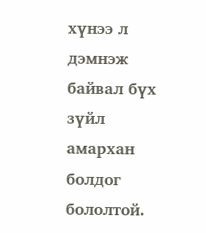хүнээ л дэмнэж байвал бүх зүйл амархан болдог бололтой.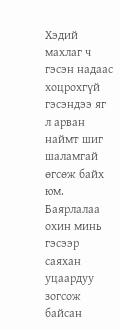Хэдий махлаг ч гэсэн надаас хоцрохгүй гэсэндээ яг л арван наймт шиг шаламгай өгсөж байх юм.
Баярлалаа охин минь гэсээр саяхан уцаардуу зогсож байсан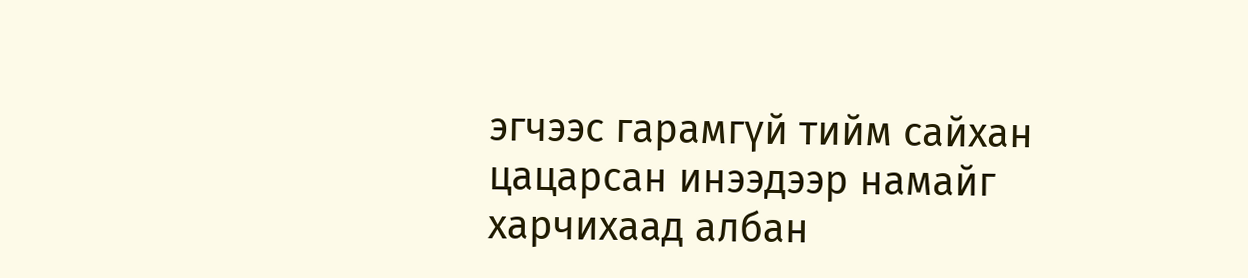эгчээс гарамгүй тийм сайхан цацарсан инээдээр намайг харчихаад албан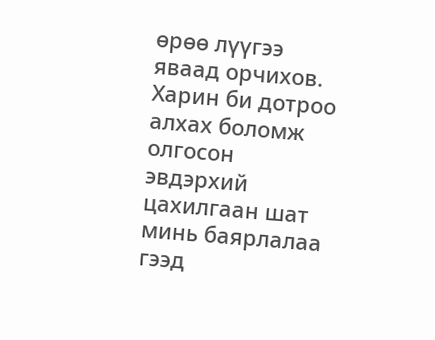өрөө лүүгээ яваад орчихов. Харин би дотроо алхах боломж олгосон эвдэрхий цахилгаан шат минь баярлалаа гээд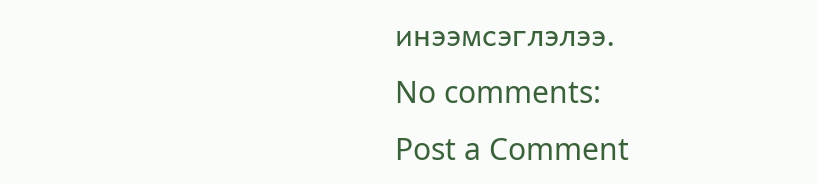инээмсэглэлээ.
No comments:
Post a Comment